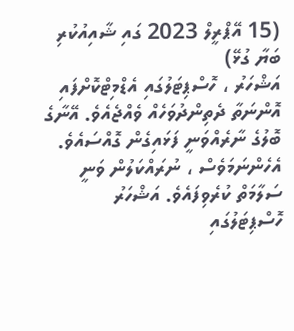(15 އޭޕްރީލް 2023 ގައި ޝާއިއުކުރި ބަޔާ ގުޅޭ)
އަޝްހަރު ، ހޮސްޕިޓަލުގައި އެޑްމިޓްކޮށްފައި އޮންނަތާ ދެތިންދުވަހެއް ވެއްޖެއެވެ. އޭނާގެ ބޮލުގެ ނާރެއްވަނީ ފަޅައިގެން ގޮއްސައެވެ. އެހެންނަމަވެސް ، ނުރައްކަލުން ވަނީ ސަލާމަތް ކުރެވިފައެވެ. އަޝްހަރު ހޮސްޕިޓަލުގައި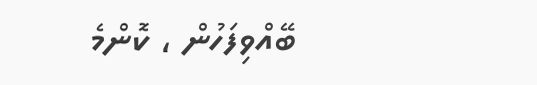ބޭއްވިފަހުން ، ކޮންމެ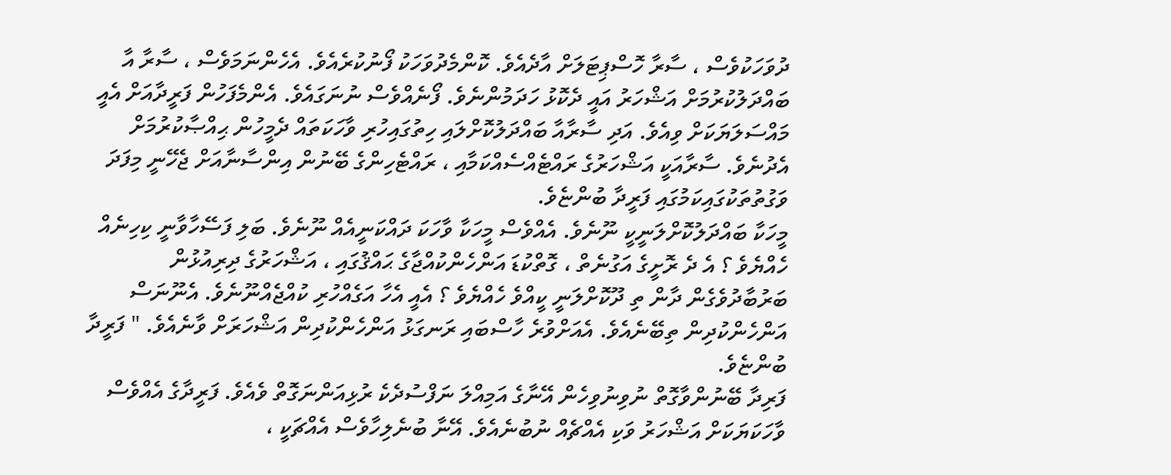ދުވަހަކުވެސް ، ސާރާ ހޮސްޕިޓަލަށް އާދެއެވެ. ކޮންމެދުވަހަކު ފޯނުކުރެއެވެ. އެހެންނަމަވެސް ، ސާރާ އާ ބައްދަލުކުރުމަށް އަޝްހަރު އައީ ދެކޮޅު ހަދަމުންނެވެ. ފޯނެއްވެސް ނުނަގައެވެ. އެންމެފަހުން ފަރީދާއަށް އެއީ މައްސަލަޔަކަށް ވިއެވެ. އަދި ސާރާއާ ބައްދަލުކޮށްލައި ހިތުގައިހުރި ވާހަކަތައް ދެމީހުން ޙިއްޞާކުރުމަށް އެދުނެވެ. ސާރާއަކީ އަޝްހަރުގެ ރައްޓެއްސެއްކަމާއި ، ރައްޓެހިންގެ ބޭނުން އިންސާނާއަށް ޖެހޭނީ މިފަދަ ވަގުތުތަކުގައިކަމުގައި ފަރީދާ ބުންޏެވެ.
މީހަކާ ބައްދަލުކޮށްލަނީކީ ނޫނެވެ. އެއްވެސް މީހަކާ ވާހަކަ ދައްކަނީއެއް ނޫނެވެ. ބަލި ފަސޭހާވާނީ ކިހިނެއް ހެއްޔެވެ ؟ އެ ދެ ރޮށީގެ އަގުނެތް ، ގޮތްކުޑަ އަންހެންކުއްޖާގެ ޙައްޤުގައި ، އަޝްހަރުގެ ދިރިއުޅުން ބަރުބާދުވެގެން ދާން ތި ދޫކޮށްލަނީ ކީއްވެ ހެއްޔެވެ ؟ އެއީ އެހާ އަގެއްހުރި ކުއްޖެއްނޫނެވެ. އެނޫނަސް އަންހެންކުދިން ތިބޭނެއެވެ. އެއަށްވުރެ ހާސްބައި ރަނގަޅު އަންހެންކުދިން އަޝްހަރަށް ވާނެއެވެ. " ފަރީދާ ބުންޏެވެ.
ފަރިދާ ބޭނުންވާގޮތް ނުވިނުވިހެން އޭނާގެ އަމިއްލަ ނަފްސުދެކެ ރުޅިއަންނަގޮތް ވެއެވެ. ފަރީދާގެ އެއްވެސް ވާހަކަޔަކަށް އަޝްހަރު ވަކި އެއްޗެއް ނުބުނެއެވެ. އޭނާ ބުނެލިހާވެސް އެއްޗަކީ ،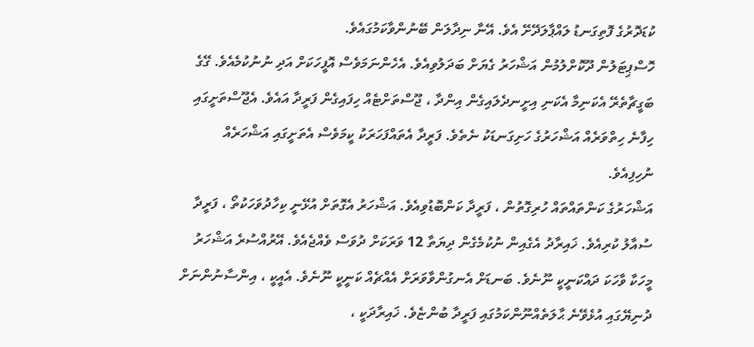ކުޑަދޮރުގެ ފޮތިގަނޑު ލައްޕާލަދޭށޭ އެވެ. އޭނާ ނިދާލަން ބޭނުންވާކަމުގައެވެ.
ހޮސްޕިޓަލުން ދޫކޮށްލުމުން އަޝްހަރު ގެޔަށް ބަދަލުވިއެވެ. އެހެންނަމަވެސް އޮފީހަކަށް އަދި ނުނުކުމެއެވެ. ގޭގެ ބަގީޗާތެރޭ އެކަނިމާ އެކަނި އިށީނދެލައިގެން އިންދާ ، ޖޫސްތަށްޓެއް ހިފައިގެން ފަރީދާ އައެވެ. އެޖޫސްތަށީގައި ހިފާނެ ހިތްވަރެއް އަޝްހަރުގެ ހަށިގަނޑަކު ނެތެވެ. ފަރީދާ އެތައްފަހަރަކު ކީމަވެސް އެތަށީގައި އަޝްހަރެއް ނުހިފިއެވެ.
އަޝްހަރުގެ ކަންތައްތައް ހުރިގޮތުން ، ފަރީދާ ކަންބޮޑުވިއެވެ. އަޝްހަރު އެގޮތަށް އުޅޭނީ ކިހާދުވަހަކުތޯ ، ފަރީދާ ސުއާލު ކުރިއެވެ. ޚައިރާދު އެގެއިން ނުކުމެގެން ދިޔަތާ 12 ވަރަކަށް ދުވަސް ވެއްޖެއެވެ. އޭރުއްސުރެ އަޝްހަރު މީހަކާ ވާހަކަ ދައްކަނީކީ ނޫނެވެ. ބަނޑަށް އެނގުންވާވަރަށް އެއްޗެއް ކަނީކީ ނޫނެވެ. އެއީކީ ، އިންސާނުންނަށް ދުނިޔޭގައި އުޅެވޭނެ ޙާލަތެއްނޫންކަމުގައި ފަރީދާ ބުންޏެވެ. ޚައިރާދަކީ ،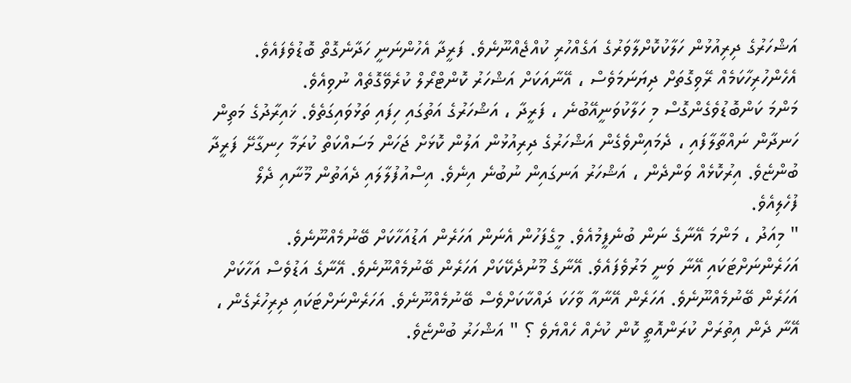އަޝްހަރުގެ ދިރިއުޅުން ހަލާކުކޮށްލާވަރުގެ އަގެއްހުރި ކުއްޖެއްނޫނެވެ. ފަރީދާ އެހުންނަނީ ހަދާނެގޮތް ބޮޑުވެފައެވެ. އެހެންހުރިހާކަމެއް ރޭވިގޮތަށް ދިޔަނަމަވެސް ، އޭނާއަކަށް އަޝްހަރު ކޮންޓްރޯލް ކުރެވޭގޮތެއް ނުވިއެވެ.
މަންމަ ކަންބޮޑުވެގެންގޮސް މި ހަލާކުވަނީއޭބުނެ ، ފަރީދާ ، އަޝްހަރުގެ އަތުގައި ހިފައި ތަޅުވައިގަތެވެ. ޚައިރާދުގެ މަތިން ހަނދާން ނައްތާލާފައި ، ދެމައިންވެގެން އަޝްހަރުގެ ދިރިއުޅުން އަލުން ކޮޅަށް ޖަހަން މަސައްކަތް ކުރަމާ ހިނގާށޭ ފަރީދާ ބުންޏެވެ. އިރުކޮޅެއް ވަންދެން ، އަޝްހަރު އަނގައިން ނުބުނެ އިނެވެ. އިސްއުފުލާލައި ދެއަތުން މޫނާއި ދެލޯ ފުހެލިއެވެ.
" މިއަދު ، މަންމަ އޭނާގެ ނަން ބުނެފީމުއެވެ. މީގެފަހުން އެނަން އަހަރެން އަޑުއަހާކަށް ބޭނުމެއްނޫނެވެ. އަހަރެންނަށްޓަކައި އޭނާ ވަނީ މަރުވެފައެވެ. އޭނާގެ މޫނުދެކޭކަށް އަހަރެން ބޭނުމެއްނޫނެވެ. އޭނާގެ އަޑުވެސް އަހާކަށް އަހަރެން ބޭނުމެއްނޫނެވެ. އަހަރެން އޭނާއާ ވާހަކަ ދައްކާކަށްވެސް ބޭނުމެއްނޫނެވެ. އަހަރެންނަށްޓަކައި ދިރިހުރެގެން ، އޭނާ ދެން އިތުރަށް ކުރަންއޮތީ ކޮން ކުށެއް ހެއްޔެވެ ؟ " އަޝްހަރު ބުންޏެވެ.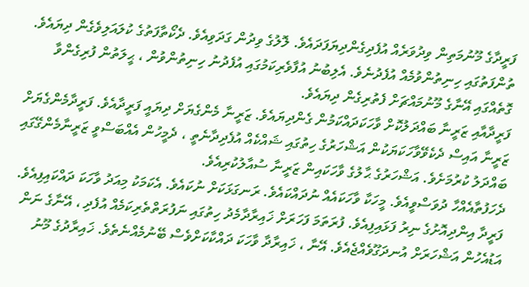ފަރީދާގެ މޫނުމަތިން ވިދުވަރެއް އުފެދިގެންދިޔަފަދައެވެ. ލޮލުގެ ވިދުން ގަދަވިއެވެ. ދެކޯތާފަތުގެ ކުލައަލިވެގެން ދިޔައެވެ. ތުންފަތުގައި ހިނިތުންވުމެއް އުފެދުނެވެ. އެލިބުނު އުފާވެރިކަމުގައި އުފެދުނު ހިނިތުންވުން ، ޙީލަތުން ފުރިގެންވާ ގޮތެއްގައި އޭނާގެ މޫނުމައްޗަށް ފެތުރިގެން ދިޔައެވެ.
ފަރީދާއާއި ޒަރީނާ ބައްދަލުކޮށް ވާހަކަދައްކަމުން ގެންދިޔައެވެ. ޒަރީނާ މެންގެޔަށް ދިޔައީ ފަރީދާއެވެ. ފަރީދާމެންގެޔަށް ޒަރީނާ އައިސް ދެކެވޭވާހަކަޔަކުން އަޝްހަރުގެ ހިތުގައި ޝައްކެއް އުފެދިދާނެތީ ، ދެމީހުން އެއްބަސްވީ ޒަރީނާމެންގޭގައި ބައްދަލު ކުރުމަށެވެ. އަޝްހަރުގެ ޙާލުގެ ވާހަކައިން ޒަރީނާ ސުއާލުކުރިއެވެ.
ދެހަފުތާއެއްހާ ދުވަސްވީއެވެ. މީހަކާ ވާހަކައެއް ނުދައްކައެވެ. ރަނގަޅަކަށް ނުކައެވެ. އެކަމަކު މިއަދު ވާހަކަ ދައްކައިފިއެވެ. ފަރީދާ އިންދިއޮށުގެ ނިރު ފަޅައިފިއެވެ. ފުރަތަމަ ފަހަރަށް ޚައިރާދާމެދު ހިތުގައި ނަފުރަތްތެރިކަމެއް އުފެދި ، އޭނާގެ ނަން އަޑުއެހުން އަޝްހަރަށް އުނދަގޫވެއްޖެއެވެ. އޭނާ ، ޚައިރާދާ ވާހަކަ ދައްކާކަށްވެސް ބޭނުމެއްނެތެވެ. ޚައިރާދުގެ މޫނު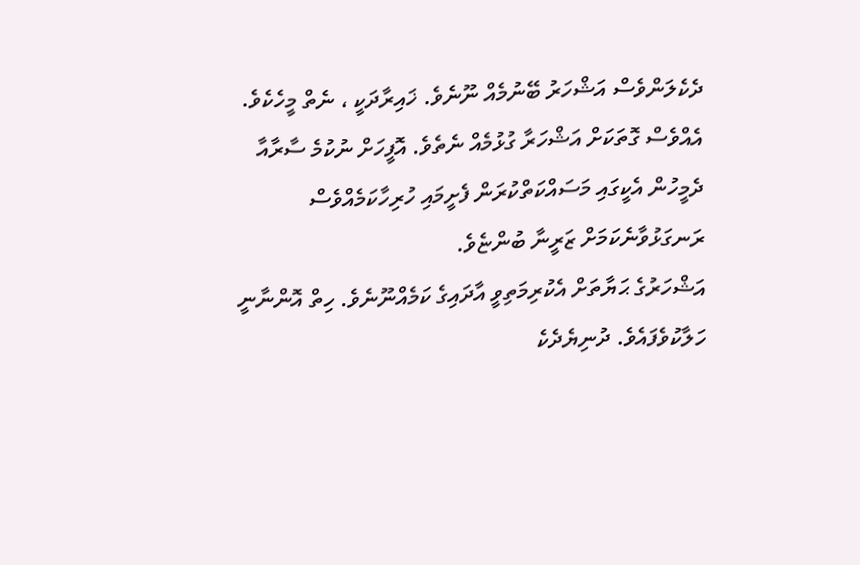ދެކެލަންވެސް އަޝްހަރު ބޭނުމެއް ނޫނެވެ. ޚައިރާދަކީ ، ނެތް މީހެކެވެ. އެއްވެސް ގޮތަކަށް އަޝްހަރާ ގުޅުމެއް ނެތެވެ. އޮފީހަށް ނުކުމެ ސާރާއާ ދެމީހުން އެކީގައި މަސައްކަތްކުރަން ފެށީމައި ހުރިހާކަމެއްވެސް ރަނގަޅުވާނެކަމަށް ޒަރީނާ ބުންޏެވެ.
އަޝްހަރުގެ ޙަޔާތަށް އެކުރިމަތިވީ އާދައިގެ ކަމެއްނޫނެވެ. ހިތް އޮންނާނީ ހަލާކުވެފައެވެ. ދުނިޔެދެކެ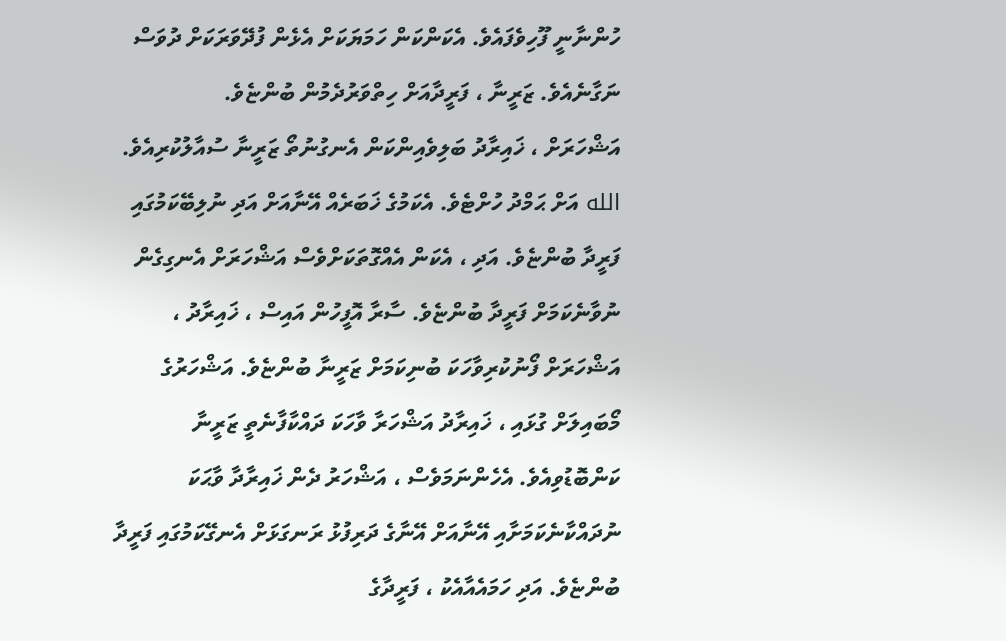ހުންނާނީ ފޫހިވެފައެވެ. އެކަންކަން ހަމަޔަކަށް އެޅެން ފުދޭވަރަކަށް ދުވަސް ނަގާނެއެވެ. ޒަރީނާ ، ފަރީދާއަށް ހިތްވަރުދެމުން ބުންޏެވެ.
އަޝްހަރަށް ، ޚައިރާދު ބަލިވެއިންކަން އެނގުނުތޯ ޒަރީނާ ސުއާލުކުރިއެވެ. الله އަށް ޙަމްދު ހުށްޓެވެ. އެކަމުގެ ޚަބަރެއް އޭނާއަށް އަދި ނުލިބޭކަމުގައި ފަރީދާ ބުންޏެވެ. އަދި ، އެކަން އެއްގޮތަކަށްވެސް އަޝްހަރަށް އެނގިގެން ނުވާނެކަމަށް ފަރީދާ ބުންޏެވެ. ސާރާ އޮފީހުން އައިސް ، ޚައިރާދު ، އަޝްހަރަށް ފޯނުކުރިވާހަކަ ބުނިކަމަށް ޒަރީނާ ބުންޏެވެ. އަޝްހަރުގެ މޯބައިލަށް ގުޅައި ، ޚައިރާދު އަޝްހަރާ ވާހަކަ ދައްކާފާނެތީ ޒަރީނާ ކަންބޮޑުވިއެވެ. އެހެންނަމަވެސް ، އަޝްހަރު ދެން ޚައިރާދާ ވާޙަކަ ނުދައްކާނެކަމަށާއި އޭނާއަށް އޭނާގެ ދަރިފުޅު ރަނގަޅަށް އެނގޭކަމުގައި ފަރީދާ ބުންޏެވެ. އަދި ހަމައެއާއެކު ، ފަރީދާގެ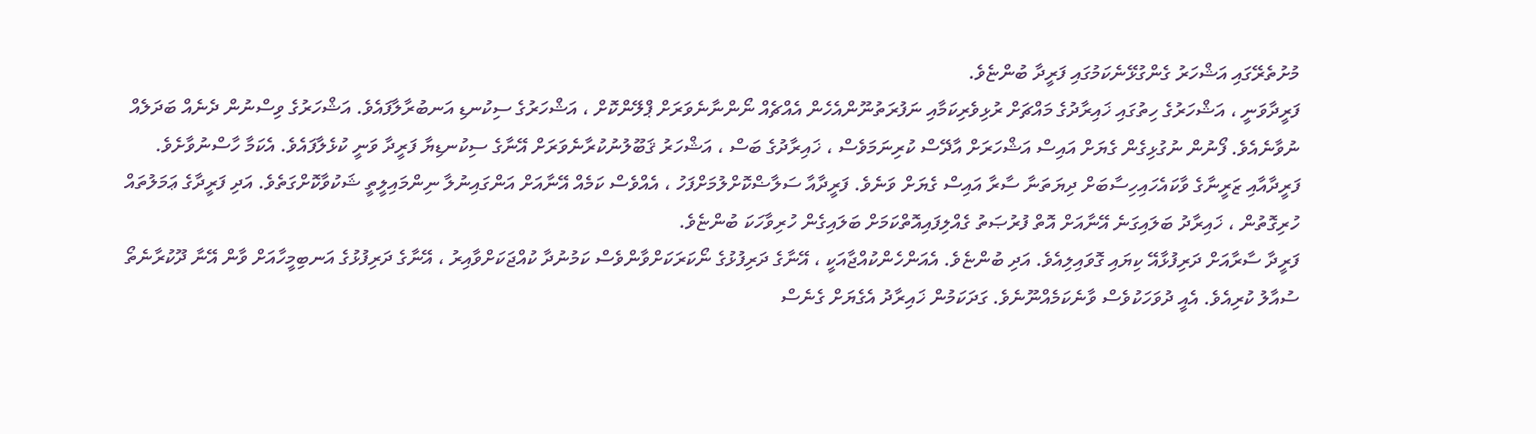މުށުތެރޭގައި އަޝްހަރު ގެންގުޅޭނެކަމުގައި ފަރީދާ ބުންޏެވެ.
ފަރީދާވަނީ ، އަޝްހަރުގެ ހިތުގައި ޚައިރާދުގެ މައްޗަށް ރުޅިވެރިކަމާއި ނަފުރަތުނޫންއެހެން އެއްޗެއް ނޯންނާނެވަރަށް ޕްލޭންކޮށް ، އަޝްހަރުގެ ސިކުނޑި އަނބުރާލާފައެވެ. އަޝްހަރުގެ ވިސްނުން ދެނެއް ބަދަލެއް ނުވާނެއެވެ. ފޯނުން ނުގުޅިގެން ގެޔަށް އައިސް އަޝްހަރަށް އާދޭސް ކުރިނަމަވެސް ، ޚައިރާދުގެ ބަސް ، އަޝްހަރު ޤަބޫލުނުކުރާނެވަރަށް އޭނާގެ ސިކުނޑިޔާ ފަރީދާ ވަނީ ކުޅެލާފައެވެ. އެކަމާ ހާސްނުވާށެވެ.
ފަރީދާއާއި ޒަރީނާގެ ވާކައެހައިހިސާބަށް ދިޔަތަނާ ސާރާ އައިސް ގެޔަށް ވަނެވެ. ފަރީދާއާ ސަލާޟްކޮށްލުމަށްފަހު ، އެއްވެސް ކަމެއް އޭނާއަށް އަންގައިނުލާ ނިންމައިލީތީ ޝަކުވާކޮށްގަތެވެ. އަދި ފަރީދާގެ ޢަމަލުތައް ހުރިގޮތުން ، ޚައިރާދު ބަލައިގަނެ އޭނާއަށް އޮތް ފުރުޞަތު ގެއްލިފައިއޮތްކަމަށް ބަލައިގެން ހުރިވާހަކަ ބުންޏެވެ.
ފަރީދާ ސާރާއަށް ދަރިފުޅާއޭ ކިޔައި ގޮވައިލިއެވެ. އަދި ބުންޏެވެ. އެއަންހެންކުއްޖާއަކީ ، އޭނާގެ ދަރިފުޅުގެ ނޯކަރަކަށްވާންވެސް ކަމުނުދާ ކުއްޖަކަށްވާއިރު ، އޭނާގެ ދަރިފުޅުގެ އަނބިމީހާއަށް ވާން އޭނާ ދޫކުރާނެތޯ ސުއާލު ކުރިއެވެ. އެއީ ދުވަހަކުވެސް ވާނެކަމެއްނޫނެވެ. ގަދަކަމުން ޚައިރާދު އެގެޔަށް ގެނެސް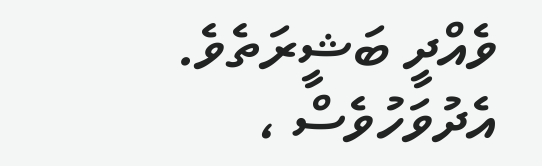ވެއްދީ ބަޝީރަތެވެ. އެދުވަހުވެސް ،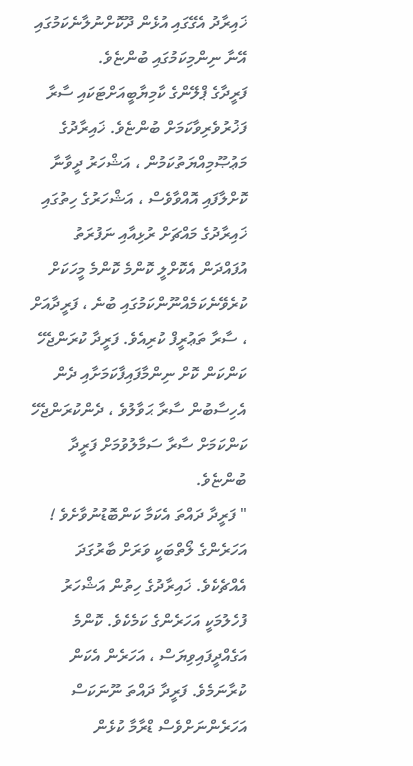ޚައިރާދު އެގޭގައި އުޅެން ދޫކޮށްނުލާނެކަމުގައި އޭނާ ނިންމިކަމުގައި ބުންޏެވެ.
ފަރީދާގެ ޕްލޭންގެ ކާމިޔާބީއަށްޓަކައި ސާރާ ފަޚުރުވެރިވާކަމަށް ބުންޏެވެ. ޚައިރާދުގެ މަޢުޞޫމިއްޔަތުކަމުން ، އަޝްހަރު ދީވާނާ ކޮށްލާފައި އޮއްވާވެސް ، އަޝްހަރުގެ ހިތުގައި ޚައިރާދުގެ މައްޗަށް ރުޅިއާއި ނަފުރަތު އުފައްދަން އެކޮށްލީ ކޮންމެ ކޮންމެ މީހަކަށް ކުރެވޭނެކަމެއްނޫންކަމުގައި ބުނެ ، ފަރީދާއަށް ، ސާރާ ތަޢުރީފް ކުރިއެވެ. ފަރީދާ ކުރަންޖެހޭ ކަންކަން ކޮށް ނިންމާފައިފާކަމަށާއި ދެން އެހިސާބުން ސާރާ ޙަވާލުވެ ، ދެންކުރަންޖެހޭ ކަންކަމަށް ސާރާ ސަމާލުވުމަށް ފަރީދާ ބުންޏެވެ.
" ފަރީދާ ދައްތަ އެކަމާ ކަންބޮޑުނުވާށެވެ ! އަހަރެންގެ ލޯތްބަކީ ވަރަށް ބާރުގަދަ އެއްޗެކެވެ. ޚައިރާދުގެ ހިތުން އަޝްހަރު ފުހެލުމަކީ އަހަރެންގެ ކަމެކެވެ. ކޮންމެ އަގެއްދީފައިވިޔަސް ، އަހަރެން އެކަން ކުރާނަމެވެ. ފަރީދާ ދައްތަ ނޫނަކަސް އަހަރެންނަށްވެސް ޑްރާމާ ކުޅެން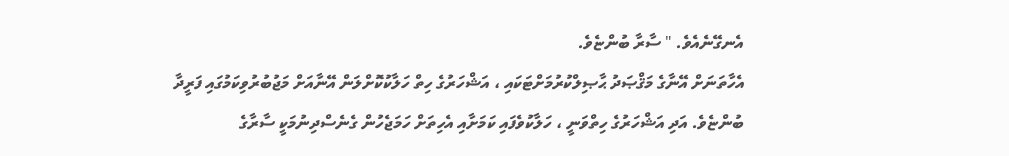އެނގޭނެއެވެ. " ސާރާ ބުންޏެވެ.
އެހާތަނަށް އޭނާގެ މަޤްޞަދު ޙާޞިލްކުރުމަށްޓަކައި ، އަޝްހަރުގެ ހިތް ހަލާކުކޮށްލަން އޭނާއަށް މަޖުބުރުވިކަމުގައި ފަރީދާ ބުންޏެވެ. އަދި އަޝްހަރުގެ ހިތްވަނީ ، ހަލާކުވެފައި ކަމަށާއި އެހިތަށް ހަމަޖެހުން ގެނެސްދިނުމަކީ ސާރާގެ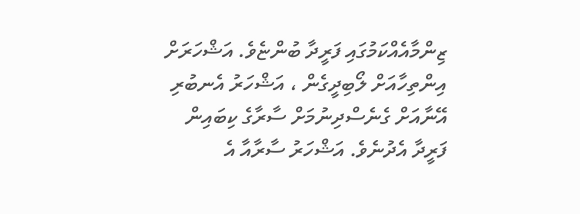ޒިންމާއެއްކަމުގައި ފަރީދާ ބުންޏެވެ. އަޝްހަރަށް އިންތިހާއަށް ލޯބިދީގެން ، އަޝްހަރު އެނބުރި އޭނާއަށް ގެނެސްދިނުމަށް ސާރާގެ ކިބައިން ފަރީދާ އެދުނެވެ. އަޝްހަރު ސާރާއާ އެ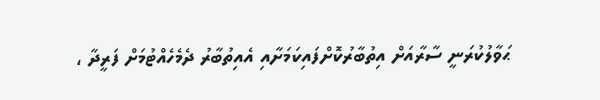ޙަވާލުކުރަނީ ސާރާއަށް އިތުބާރުކޮށްފައިކަމަށާއި އެއިތުބާރު ދެމެހެއްޓުމަށް ފަރީދާ ،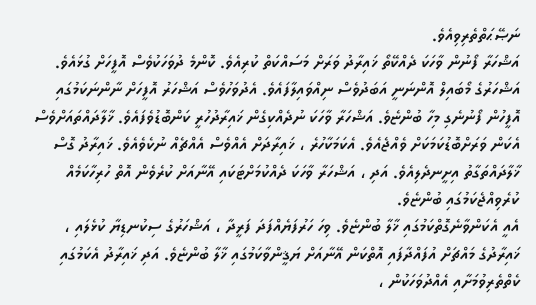ނަޞޭޙަތްތެރިވިއެވެ.
އަޝްހަރާ ފޯނުން ވާހަކަ ދެއްކޭތޯ ޚައިރާދު ވަރަށް މަސައްކަތް ކުރިއެވެ. ކޮންމެ ދުވަހަކުވެސް އޮފީހަށް ގުޅައެވެ. އަޝްހަރުގެ މޯބައިލް އޮންނަނީ އަބަދުވެސް ނިއްވައިލާފައެވެ. އެދުވަހުވެސް އަޝްހަރު އޮފީހަށް ނާންނަކަމުގައި އޮފީހުން ފޯނުނެގި މިހާ ބުންޏެވެ. އަޝްހަރާ ވާހަކަ ނުދެއްކިގެން ޚައިރާދުހުރީ ކަންބޮޑުވެފައެވެ. ޚާލާދައްތައަށްވެސް އެކަން ވަރަށްބޮޑުކަމަކަށް ވެއްޖެއެވެ. އެކަމަކާހުރެ ، ޚައިރާދަށް އެއްވެސް އެއްޗެއް ނުކެވެއެވެ. ޚައިރާދު ގޮސް ޚާލާދައްތަގާތު އިށީނދެލިއެވެ. އަދި ، އަޝްހަރާ ވާހަކަ ދެއްކުމަށްޓަކައި އޭނާއަށް ކުރެވެން އޮތް ހުރިހާކަމެއް ކުރެވިއްޖެކަމުގައި ބުންޏެވެ.
އެއީ އެކަންވާނެގޮތްކަމުގައި ޚާލާ ބުންޏެވެ. ވިހަ ހަރުފަޔެއްފަދަ ފަރީދާ ، އަޝްހަރުގެ ސިކުނޑިޔާ ކުޅެލައި ، ޚައިރާދުގެ މައްޗަށް އުފައްދާފައި އޮތްކަން އޭނާއަށް ޔަޤީންވާކަމުގައި ޚާލާ ބުންޏެވެ. އަދި ޚައިރާދު އެކަމުގައި ކެތްތެރިވުމަށާއި އެއްދުވަހަކުން ،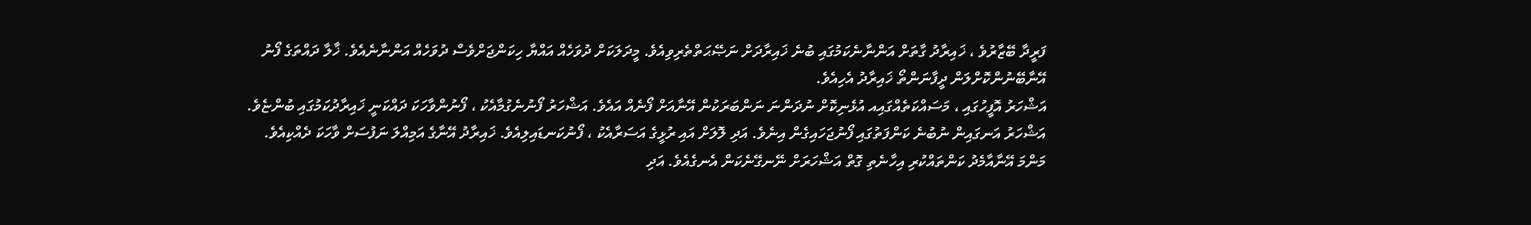ފަރީދާ ބޭޒާރުވެ ، ޚައިރާދު ގާތަށް އަންނާނެކަމުގައި ބުނެ ޚައިރާދަށް ނަޞޭޙަތްތެރިވިއެވެ. މީދަލަކަށް ދުވަހެއް އައްޔާ ހިކަންޖަށްވެސް ދުވަހެއް އަންނާނެއެވެ. ޚާލާ ދައްތަގެ ފޯނު އޭނާބޭނުންކޮށްލަން ދީފާނަންތޯ ޚައިރާދު އެހިއެވެ.
އަޝްހަރު އޮފީހުގައި ، މަސައްކަތެއްގައިއ އުޅެނިކޮށް ނުދަންނަ ނަންބަރަކުން އޭނާއަށް ފޯނެއް އައެވެ. އަޝްހަރު ފޯނުނެގުމާއެކު ، ފޯނުންވާހަކަ ދައްކަނީ ޚައިރާދުކަމުގައި ބުންޏެވެ. އަޝްހަރު އަނގައިން ނުބުނެ ކަންފަތުގައި ފޯނުޖަހައިގެން އިނެވެ. އަދި ލޮލަށް އައި ރުޅީގެ އަސަރާއެކު ، ފޯނުކަނޑައިލިއެވެ. ޚައިރާދު އޭނާގެ އަމިއްލަ ނަފުސަށް ވާހަކަ ދެއްކިއެވެ.
މަންމަ އޭނާއާމެދު ކަންތައްކުރި އިހާނެތި ގޮތް އަޝްހަރަށް ނޭނގޭނެކަން އެނގެއެވެ. އަދި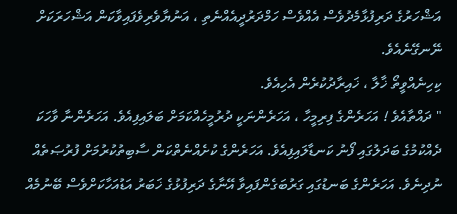އަޝްހަރުގެ ދަރިފުޅާމެދުވެސް އެއްވެސް ހަމްދަރުދީއެއްނެތި ، އަނުޔާވެރިވެފައިވާކަން އަޝްހަރަކަށް ނޭނގޭނެއެވެ.
ކިހިނެއްވީތޯ ޚާލާ ، ޚައިރާދުކުރެން އެހިއެވެ.
" ދައްތާއެވެ ! އަހަރެންގެ ފިރިމީހާ ، އަހަރެންނަކީ ދުރުމީހެއްކަމަށް ބަލައިފިއެވެ. އަހަރެންނާ ވާހަކަ ދެއްކުމުގެ ބަދަލުގައި ފޯނު ކަނޑާލައިފިއެވެ. އަހަރެންގެ ކުށެއްނެތްކަން ސާބިތުކުރުމަށް ފުރުޞަތެއް ނުދިނެވެ. އަހަރެންގެ ބަނޑުގައި ގަރުބަގެންފައިވާ އޭނާގެ ދަރިފުޅުގެ ޚަބަރު އަޑުއަހާކަށްވެސް ބޭނުމެއް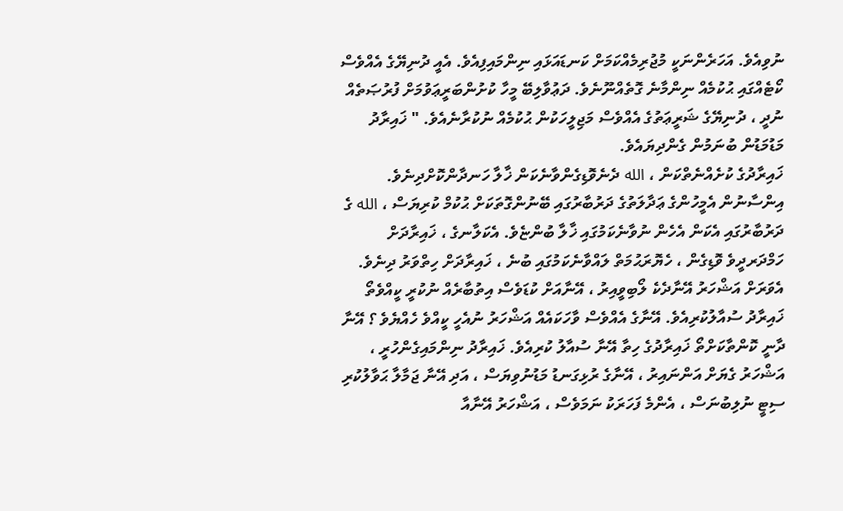ނުވިއެވެ. އަހަރެންނަކީ މުޖުރިމެއްކަމަށް ކަނޑައަޅައި ނިންމައިފިއެވެ. އެއީ ދުނިޔޭގެ އެއްވެސް ކޯޓެއްގައި ޙުކުމެއް ނިންމާނެ ގޮތެއްނޫނެވެ. ދަޢުވާލިބޭ މީހާ ކުށުންބަރީޢަވުމަށް ފުރުޞަތެއް ނުދީ ، ދުނިޔޭގެ ޝަރީޢަތުގެ އެއްވެސް މަޖިލީހަކުން ޙުކުމެއް ނުކުރާނެއެވެ. " ޚައިރާދު މަޑުމަޑުން ބުނަމުން ގެންދިޔައެވެ.
ޚައިރާދުގެ ކުށެއްނެތްކަން ، الله ދެނެވޮޑިގެންވާނެކަން ޚާލާ ހަނދާންކޮށްދިނެވެ. އިންސާނުން އެމީހުންގެ ޢަދާލަތުގެ ދަރުބާރުގައި ބޭނުންގޮތަކަށް ޙުކުމް ކުރިޔަސް ، الله ގެ ދަރުބާރުގައި އެކަން އެހެން ނުވާނެކަމުގައި ޚާލާ ބުންޏެވެ. އެކަލާނގެ ، ޚައިރާދަށް ހަމްދަރދީވެ ވޮޑިގެން ، ހެޔޮރަޙުމަތް ލައްވާނެކަމުގައި ބުނެ ، ޚައިރާދަށް ހިތްވަރު ދިނެވެ.
އެވަރަށް އަޝްހަރު އޭނާދެކެ ލޯބިވީއިރު ، އޭނާއަށް ކުޑަވެސް އިތުބާރެއް ނުކުރީ ކީއްވެތޯ ޚައިރާދު ސުއާލުކުރިއެވެ. އޭނާގެ އެއްވެސް ވާހަކައެއް އަޝްހަރު ނުއެހީ ކީއްވެ ހެއްޔެވެ ؟ އޭނާ ދާނީ ކޮންތާކަށްތޯ ޚައިރާދުގެ ހިތާ އޭނާ ސުއާލު ކުރިއެވެ. ޚައިރާދު ނިންމައިގެންހުރީ ، އަޝްހަރު ގެޔަށް އަންނައިރު ، އޭނާގެ ރުޅިގަނޑު މަޑުނުވިޔަސް ، އަދި އޭނާ ޖަމާލާ ޙަވާލުކުރި ސިޓީ ނުލިބުނަސް ، އެންމެ ފަހަރަކު ނަމަވެސް ، އަޝްހަރު އޭނާއާ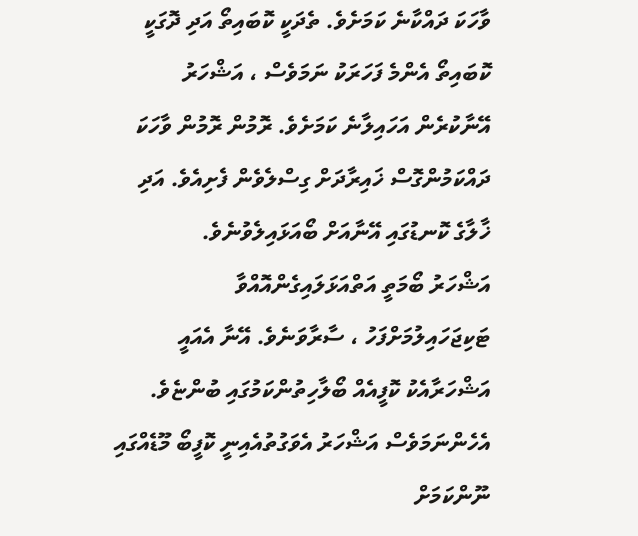ވާހަކަ ދައްކާނެ ކަމަށެވެ. ތެދަކީ ކޮބައިތޯ އަދި ދޮގަކީ ކޮބައިތޯ އެންމެ ފަހަރަކު ނަމަވެސް ، އަޝްހަރު އޭނާކުރެން އަހައިލާނެ ކަމަށެވެ. ރޮމުން ރޮމުން ވާހަކަ ދައްކަމުންގޮސް ޚައިރާދަށް ގިސްލެވެން ފެށިއެވެ. އަދި ޚާލާގެ ކޮނޑުގައި އޭނާއަށް ބޯއަޅައިލެވުނެވެ.
އަޝްހަރު ބޯމަތީ އަތްއަޅަލައިގެންއޮއްވާ ޓަކިޖަހައިލުމަށްފަހު ، ސާރާވަނެވެ. އޭނާ އެއައީ އަޝްހަރާއެކު ކޮފީއެއް ބޯލާހިތުންކަމުގައި ބުންޏެވެ. އެހެންނަމަވެސް އަޝްހަރު އެވަގުތުއެއިނީ ކޮފީބޯ މޫޑެއްގައި ނޫންކަމަށް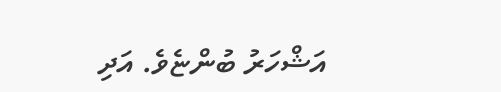އަޝްހަރު ބުންޏެވެ. އަދި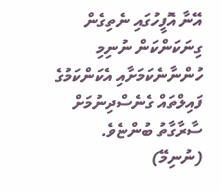އޭނާ އޮފީހުގައި ނެތިގެން ގިނަކަންކަން ނުނިމި ހުންނާނެކަމަށާއި އެކަންކަމުގެ ފައިލްތައް ގެނެސްދިނުމަށް ސާރާގާތު ބުންޏެވެ.
(ނުނިމޭ)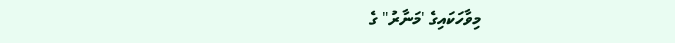މިވާހަކައިގެ 'މަނާރު" ގެ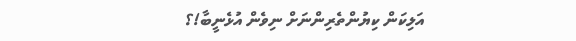އަލިކަން ކިޔުންތެރިންނަށް ނިވެން އުޅެނީބާ!؟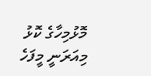މޮޅުމިހާގެ ކޮޅު މިއަރަނީ މީފަހެ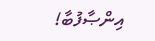އިންޞާފުބާ!